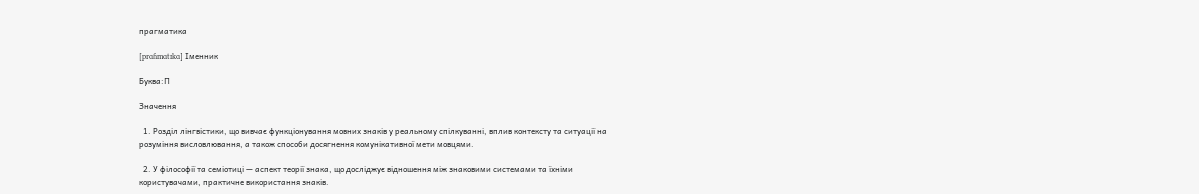прагматика

[prɑɦmɑtɪkɑ] Іменник

Буква:П

Значення

  1. Розділ лінгвістики, що вивчає функціонування мовних знаків у реальному спілкуванні, вплив контексту та ситуації на розуміння висловлювання, а також способи досягнення комунікативної мети мовцями.

  2. У філософії та семіотиці — аспект теорії знака, що досліджує відношення між знаковими системами та їхніми користувачами, практичне використання знаків.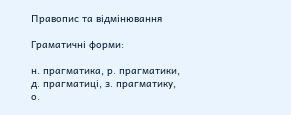Правопис та відмінювання

Граматичні форми:

н. прагматика, р. прагматики, д. прагматиці, з. прагматику, о.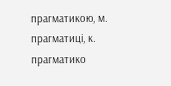прагматикою, м. прагматиці, к. прагматико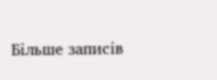Більше записів